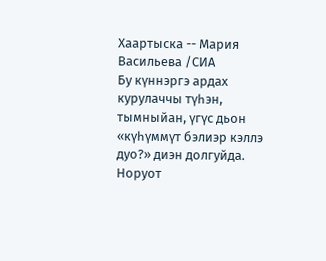Хаартыска -- Мария Васильева /СИА
Бу күннэргэ ардах курулаччы түһэн, тымныйан, үгүс дьон «күһүммүт бэлиэр кэллэ дуо?» диэн долгуйда.
Норуот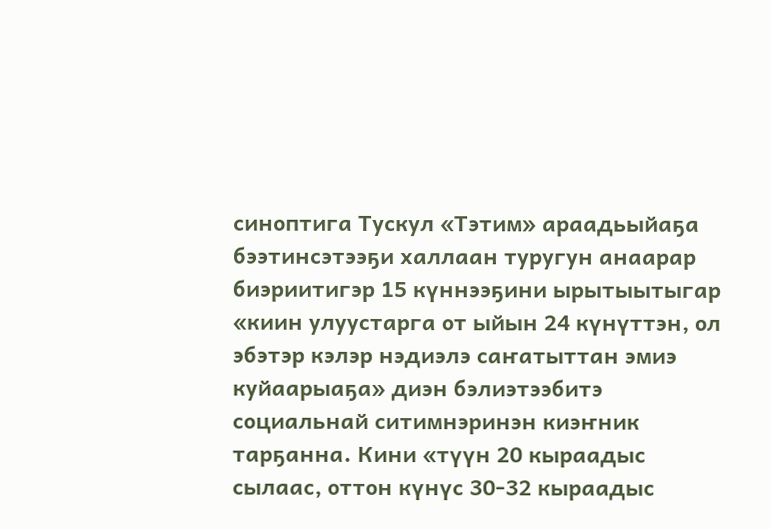синоптига Тускул «Тэтим» араадьыйаҕа бээтинсэтээҕи халлаан туругун анаарар биэриитигэр 15 күннээҕини ырытыытыгар «киин улуустарга от ыйын 24 күнүттэн, ол эбэтэр кэлэр нэдиэлэ саҥатыттан эмиэ куйаарыаҕа» диэн бэлиэтээбитэ социальнай ситимнэринэн киэҥник тарҕанна. Кини «түүн 20 кыраадыс сылаас, оттон күнүс 30-32 кыраадыс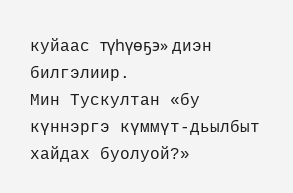куйаас түһүөҕэ» диэн билгэлиир.
Мин Тускултан «бу күннэргэ күммүт-дьылбыт хайдах буолуой?»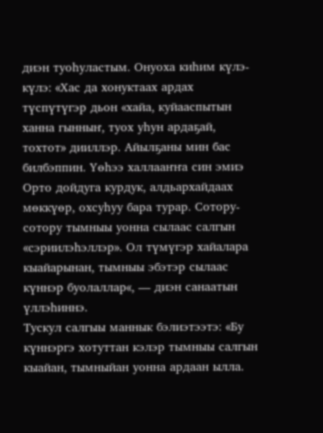диэн туоһуластым. Онуоха киһим күлэ-күлэ: «Хас да хонуктаах ардах түспүтүгэр дьон «хайа, куйааспытын ханна гынныҥ, туох уһун ардаҕай, тохтот» дииллэр. Айылҕаны мин бас билбэппин. Үөһээ халлааҥҥа син эмиэ Орто дойдуга курдук, алдьархайдаах мөккүөр, охсуһуу бара турар. Сотору-сотору тымныы уонна сылаас салгын «сэриилэһэллэр». Ол түмүгэр хайалара кыайарынан, тымныы эбэтэр сылаас күннэр буолаллар«, — диэн санаатын үллэһиннэ.
Тускул салгыы маннык бэлиэтээтэ: «Бу күннэргэ хотуттан кэлэр тымныы салгын кыайан, тымныйан уонна ардаан ылла.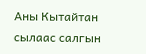Аны Кытайтан сылаас салгын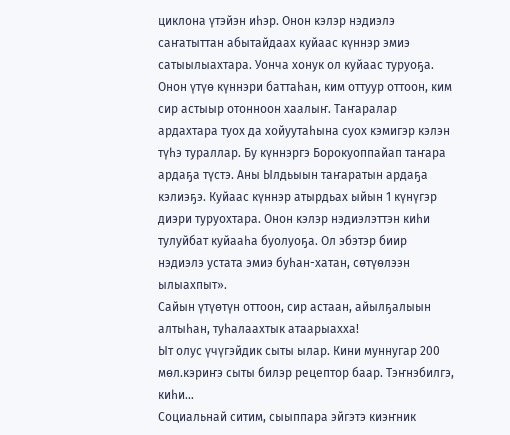циклона үтэйэн иһэр. Онон кэлэр нэдиэлэ саҥатыттан абытайдаах куйаас күннэр эмиэ сатыылыахтара. Уонча хонук ол куйаас туруоҕа. Онон үтүө күннэри баттаһан, ким оттуур оттоон, ким сир астыыр отонноон хаалыҥ. Таҥаралар ардахтара туох да хойуутаһына суох кэмигэр кэлэн түһэ тураллар. Бу күннэргэ Борокуоппайап таҥара ардаҕа түстэ. Аны Ылдьыын таҥаратын ардаҕа кэлиэҕэ. Куйаас күннэр атырдьах ыйын 1 күнүгэр диэри туруохтара. Онон кэлэр нэдиэлэттэн киһи тулуйбат куйааһа буолуоҕа. Ол эбэтэр биир нэдиэлэ устата эмиэ буһан-хатан, сөтүөлээн ылыахпыт».
Сайын үтүөтүн оттоон, сир астаан, айылҕалыын алтыһан, туһалаахтык атаарыахха!
Ыт олус үчүгэйдик сыты ылар. Кини муннугар 200 мөл.кэриҥэ сыты билэр рецептор баар. Тэҥнэбилгэ, киһи…
Социальнай ситим, сыыппара эйгэтэ киэҥник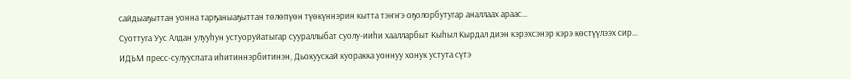сайдыаҕыттан уонна тарҕаныаҕыттан төлөпүөн түөкүннэрин кытта тэҥҥэ оҕолорбутугар аналлаах араас…
Суоттуга Уус Алдан улууһун устуоруйатыгар суураллыбат суолу-ииһи хаалларбыт Кыһыл Кырдал диэн кэрэхсэнэр кэрэ көстүүлээх сир…
ИДЬМ пресс-сулууспата иһитиннэрбитинэн, Дьокуускай куоракка уоннуу хонук устута сүтэ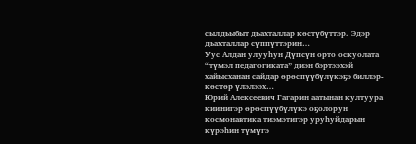сылдьыбыт дьахталлар көстүбүттэр. Эдэр дьахталлар сүппүттэрин…
Уус Алдан улууһун Дүпсүн орто оскуолата “түмэл педагогиката” диэн бэртээхэй хайысханан сайдар өрөспүүбүлүкэҕэ биллэр-көстөр үлэлээх…
Юрий Алексеевич Гагарин аатынан култуура киинигэр өрөспүүбүлүкэ оҕолорун космонавтика тиэмэтигэр уруһуйдарын күрэһин түмүгэ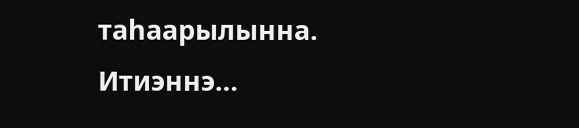таһаарылынна. Итиэннэ…